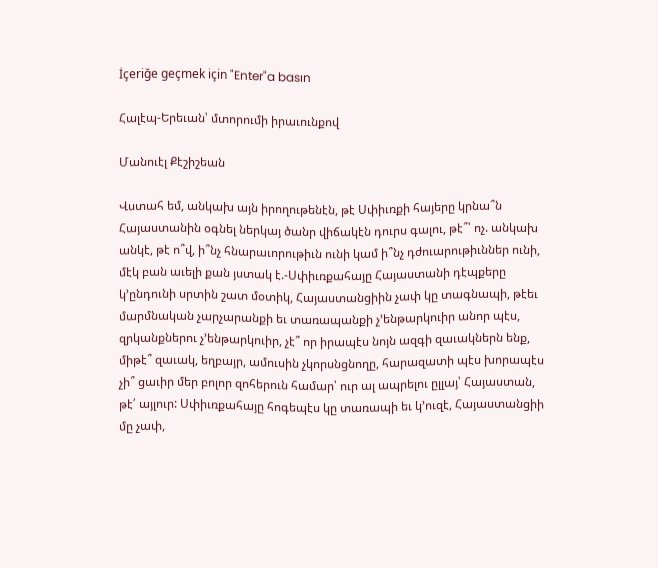İçeriğe geçmek için "Enter"a basın

Հալէպ-Երեւան՝ մտորումի իրաւունքով

Մանուէլ Քէշիշեան

Վստահ եմ, անկախ այն իրողութենէն, թէ Սփիւռքի հայերը կրնա՞ն Հայաստանին օգնել ներկայ ծանր վիճակէն դուրս գալու, թէ՞՝ ոչ. անկախ անկէ, թէ ո՞վ, ի՞նչ հնարաւորութիւն ունի կամ ի՞նչ դժուարութիւններ ունի, մէկ բան աւելի քան յստակ է.-Սփիւռքահայը Հայաստանի դէպքերը կ’ընդունի սրտին շատ մօտիկ, Հայաստանցիին չափ կը տագնապի, թէեւ մարմնական չարչարանքի եւ տառապանքի չ’ենթարկուիր անոր պէս, զրկանքներու չ’ենթարկուիր, չէ՞ որ իրապէս նոյն ազգի զաւակներն ենք, միթէ՞ զաւակ, եղբայր, ամուսին չկորսնցնողը, հարազատի պէս խորապէս չի՞ ցաւիր մեր բոլոր զոհերուն համար՝ ուր ալ ապրելու ըլլայ՝ Հայաստան, թէ՛ այլուր: Սփիւռքահայը հոգեպէս կը տառապի եւ կ’ուզէ, Հայաստանցիի մը չափ,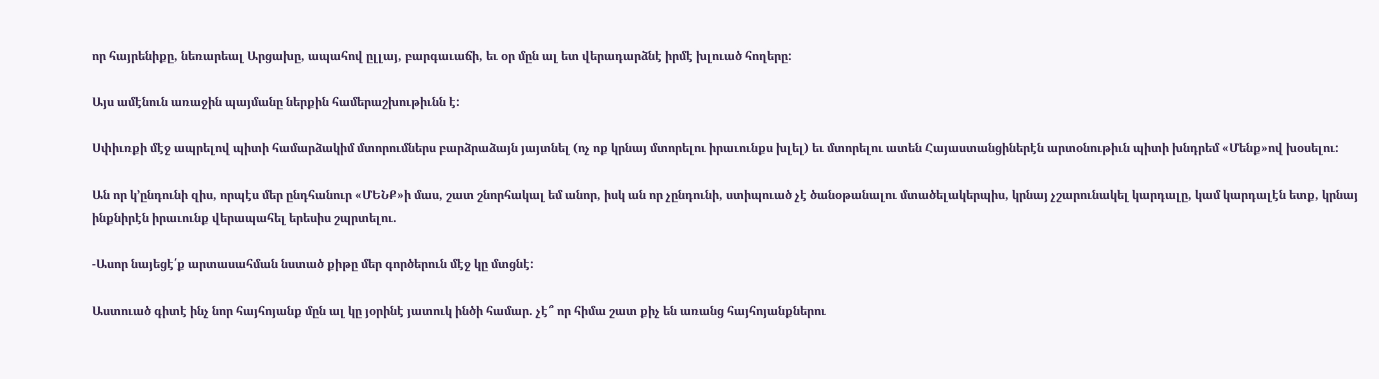որ հայրենիքը, նեռարեալ Արցախը, ապահով ըլլայ, բարգաւաճի, եւ օր մըն ալ ետ վերադարձնէ իրմէ խլուած հողերը:

Այս ամէնուն առաջին պայմանը ներքին համերաշխութիւնն է:

Սփիւռքի մէջ ապրելով պիտի համարձակիմ մտորումներս բարձրաձայն յայտնել (ոչ ոք կրնայ մտորելու իրաւունքս խլել) եւ մտորելու ատեն Հայաստանցիներէն արտօնութիւն պիտի խնդրեմ «Մենք»ով խօսելու:

Ան որ կ’ընդունի զիս, որպէս մեր ընդհանուր «ՄԵՆՔ»ի մաս, շատ շնորհակալ եմ անոր, իսկ ան որ չընդունի, ստիպուած չէ ծանօթանալու մտածելակերպիս, կրնայ չշարունակել կարդալը, կամ կարդալէն ետք, կրնայ ինքնիրէն իրաւունք վերապահել երեսիս շպրտելու.

-Ասոր նայեցէ՛ք արտասահման նստած քիթը մեր գործերուն մէջ կը մտցնէ:

Աստուած գիտէ ինչ նոր հայհոյանք մըն ալ կը յօրինէ յատուկ ինծի համար. չէ՞ որ հիմա շատ քիչ են առանց հայհոյանքներու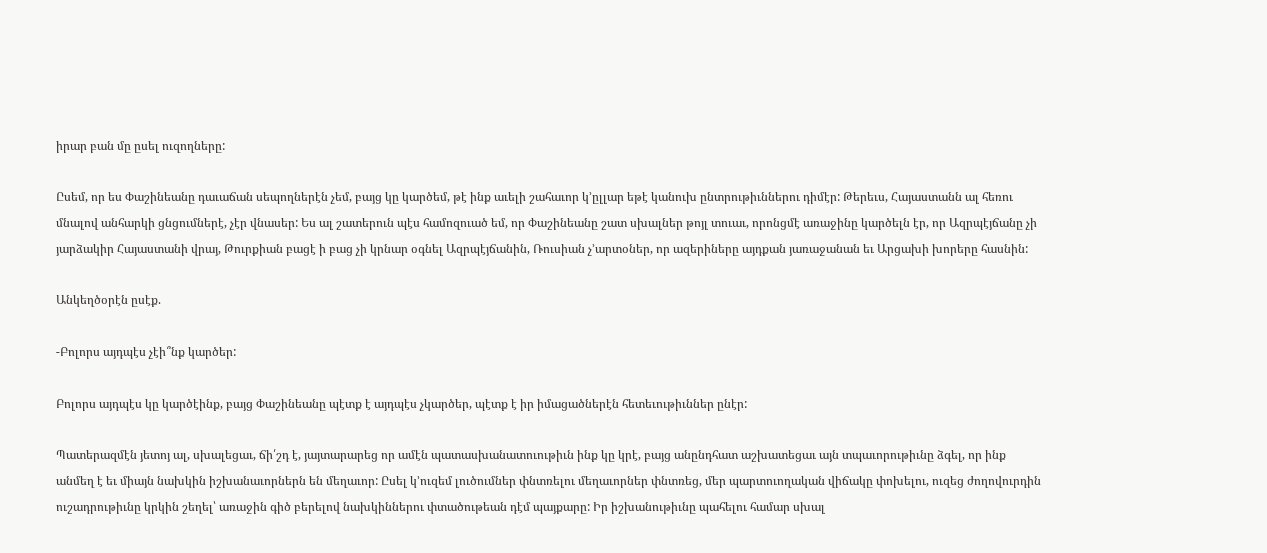իրար բան մը ըսել ուզողները:

Ըսեմ, որ ես Փաշինեանը դաւաճան սեպողներէն չեմ, բայց կը կարծեմ, թէ ինք աւելի շահաւոր կ’ըլլար եթէ կանուխ ընտրութիւններու դիմէր: Թերեւս, Հայաստանն ալ հեռու մնալով անհարկի ցնցումներէ, չէր վնասեր: Ես ալ շատերուն պէս համոզուած եմ, որ Փաշինեանը շատ սխալներ թոյլ տուաւ, որոնցմէ առաջինը կարծելն էր, որ Ազրպէյճանը չի յարձակիր Հայաստանի վրայ, Թուրքիան բացէ ի բաց չի կրնար օգնել Ազրպէյճանին, Ռուսիան չ’արտօներ, որ ազերիները այդքան յառաջանան եւ Արցախի խորերը հասնին:

Անկեղծօրէն ըսէք.

-Բոլորս այդպէս չէի՞նք կարծեր:

Բոլորս այդպէս կը կարծէինք, բայց Փաշինեանը պէտք է այդպէս չկարծեր, պէտք է իր իմացածներէն հետեւութիւններ ընէր:

Պատերազմէն յետոյ ալ, սխալեցաւ, ճի՛շդ է, յայտարարեց որ ամէն պատասխանատուութիւն ինք կը կրէ, բայց անընդհատ աշխատեցաւ այն տպաւորութիւնը ձգել, որ ինք անմեղ է եւ միայն նախկին իշխանաւորներն են մեղաւոր: Ըսել կ’ուզեմ լուծումներ փնտռելու մեղաւորներ փնտռեց, մեր պարտուողական վիճակը փոխելու, ուզեց ժողովուրդին ուշադրութիւնը կրկին շեղել՝ առաջին գիծ բերելով նախկիններու փտածութեան դէմ պայքարը: Իր իշխանութիւնը պահելու համար սխալ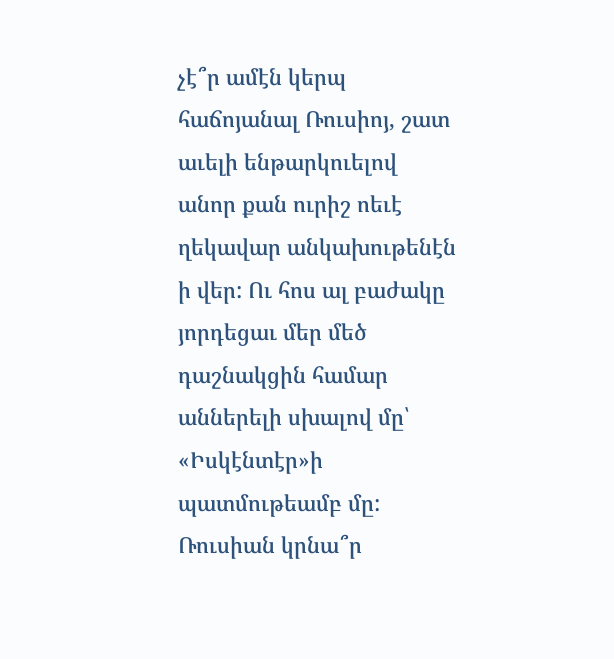չէ՞ր ամէն կերպ հաճոյանալ Ռուսիոյ, շատ աւելի ենթարկուելով անոր քան ուրիշ ոեւէ ղեկավար անկախութենէն ի վեր: Ու հոս ալ բաժակը յորդեցաւ մեր մեծ դաշնակցին համար աններելի սխալով մը՝ «Իսկէնտէր»ի պատմութեամբ մը: Ռուսիան կրնա՞ր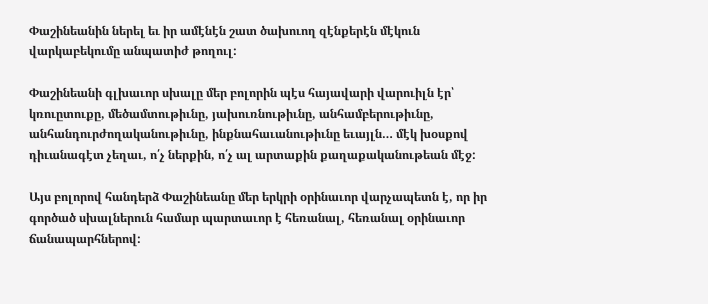Փաշինեանին ներել եւ իր ամէնէն շատ ծախուող զէնքերէն մէկուն վարկաբեկումը անպատիժ թողուլ:

Փաշինեանի գլխաւոր սխալը մեր բոլորին պէս հայավարի վարուիլն էր՝ կռուըտուքը, մեծամտութիւնը, յախուռնութիւնը, անհամբերութիւնը, անհանդուրժողականութիւնը, ինքնահաւանութիւնը եւայլն… մէկ խօսքով դիւանագէտ չեղաւ, ո՛չ ներքին, ո՛չ ալ արտաքին քաղաքականութեան մէջ:

Այս բոլորով հանդերձ Փաշինեանը մեր երկրի օրինաւոր վարչապետն է, որ իր գործած սխալներուն համար պարտաւոր է հեռանալ, հեռանալ օրինաւոր ճանապարհներով: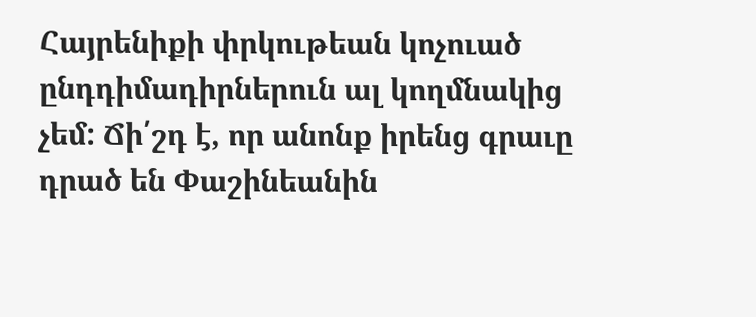Հայրենիքի փրկութեան կոչուած ընդդիմադիրներուն ալ կողմնակից չեմ: Ճի՛շդ է, որ անոնք իրենց գրաւը դրած են Փաշինեանին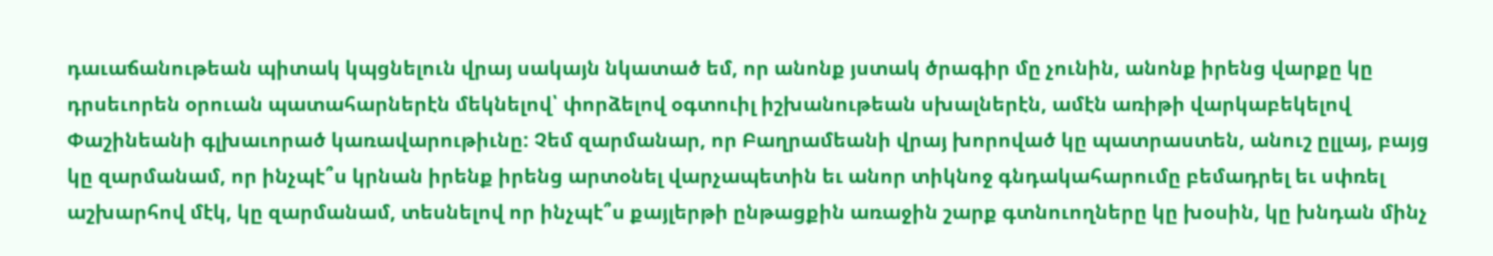դաւաճանութեան պիտակ կպցնելուն վրայ սակայն նկատած եմ, որ անոնք յստակ ծրագիր մը չունին, անոնք իրենց վարքը կը դրսեւորեն օրուան պատահարներէն մեկնելով՝ փորձելով օգտուիլ իշխանութեան սխալներէն, ամէն առիթի վարկաբեկելով Փաշինեանի գլխաւորած կառավարութիւնը: Չեմ զարմանար, որ Բաղրամեանի վրայ խորոված կը պատրաստեն, անուշ ըլլայ, բայց կը զարմանամ, որ ինչպէ՞ս կրնան իրենք իրենց արտօնել վարչապետին եւ անոր տիկնոջ գնդակահարումը բեմադրել եւ սփռել աշխարհով մէկ, կը զարմանամ, տեսնելով որ ինչպէ՞ս քայլերթի ընթացքին առաջին շարք գտնուողները կը խօսին, կը խնդան մինչ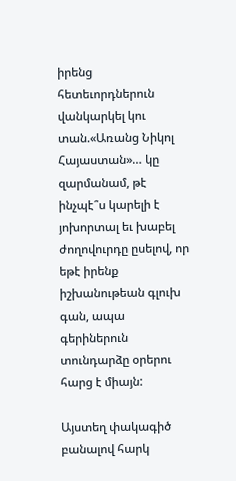իրենց հետեւորդներուն վանկարկել կու տան.«Առանց Նիկոլ Հայաստան»… կը զարմանամ, թէ ինչպէ՞ս կարելի է յոխորտալ եւ խաբել ժողովուրդը ըսելով, որ եթէ իրենք իշխանութեան գլուխ գան, ապա գերիներուն տունդարձը օրերու հարց է միայն:

Այստեղ փակագիծ բանալով հարկ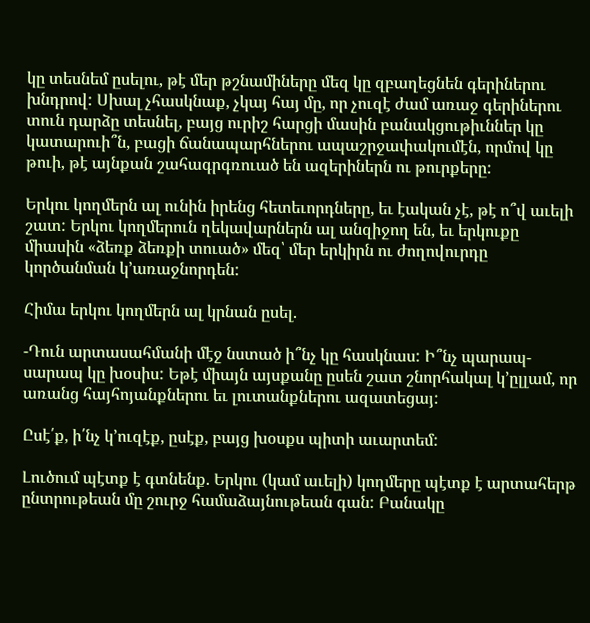կը տեսնեմ ըսելու, թէ մեր թշնամիները մեզ կը զբաղեցնեն գերիներու խնդրով: Սխալ չհասկնաք, չկայ հայ մը, որ չուզէ ժամ առաջ գերիներու տուն դարձը տեսնել, բայց ուրիշ հարցի մասին բանակցութիւններ կը կատարուի՞ն, բացի ճանապարհներու ապաշրջափակումէն, որմով կը թուի, թէ այնքան շահագրգռուած են ազերիներն ու թուրքերը:

Երկու կողմերն ալ ունին իրենց հետեւորդները, եւ էական չէ, թէ ո՞վ աւելի շատ: Երկու կողմերուն ղեկավարներն ալ անզիջող են, եւ երկուքը միասին «ձեռք ձեռքի տուած» մեզ՝ մեր երկիրն ու ժողովուրդը կործանման կ’առաջնորդեն:

Հիմա երկու կողմերն ալ կրնան ըսել.

-Դուն արտասահմանի մէջ նստած ի՞նչ կը հասկնաս: Ի՞նչ պարապ-սարապ կը խօսիս: Եթէ միայն այսքանը ըսեն շատ շնորհակալ կ’ըլլամ, որ առանց հայհոյանքներու եւ լուտանքներու ազատեցայ:

Ըսէ՛ք, ի՛նչ կ’ուզէք, ըսէք, բայց խօսքս պիտի աւարտեմ:

Լուծում պէտք է գտնենք. Երկու (կամ աւելի) կողմերը պէտք է արտահերթ ընտրութեան մը շուրջ համաձայնութեան գան: Բանակը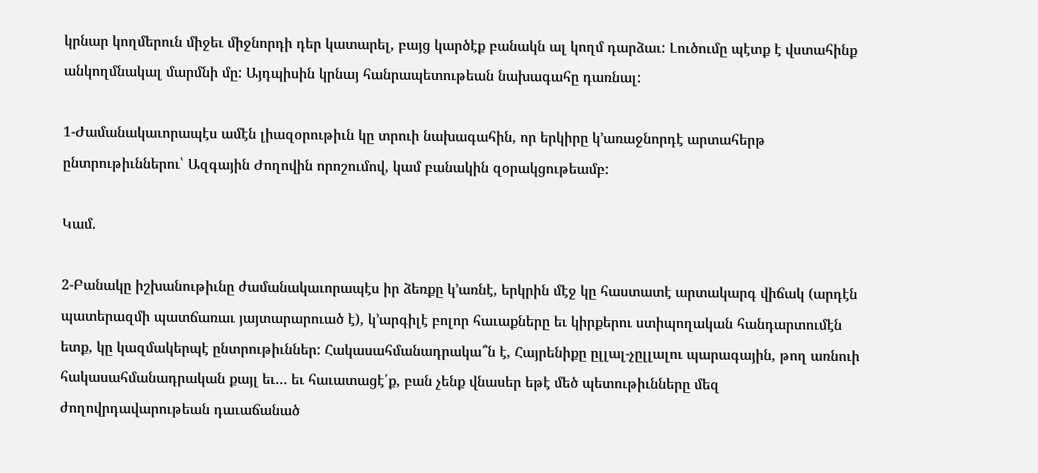կրնար կողմերուն միջեւ միջնորդի դեր կատարել, բայց կարծէք բանակն ալ կողմ դարձաւ: Լուծումը պէտք է վստահինք անկողմնակալ մարմնի մը: Այդպիսին կրնայ հանրապետութեան նախագահը դառնալ:

1-Ժամանակաւորապէս ամէն լիազօրութիւն կը տրուի նախագահին, որ երկիրը կ’առաջնորդէ արտահերթ ընտրութիւններու՝ Ազգային Ժողովին որոշումով, կամ բանակին զօրակցութեամբ:

Կամ.

2-Բանակը իշխանութիւնը ժամանակաւորապէս իր ձեռքը կ’առնէ, երկրին մէջ կը հաստատէ արտակարգ վիճակ (արդէն պատերազմի պատճառաւ յայտարարուած է), կ’արգիլէ բոլոր հաւաքները եւ կիրքերու ստիպողական հանդարտումէն ետք, կը կազմակերպէ ընտրութիւններ: Հակասահմանադրակա՞ն է, Հայրենիքը ըլլալ-չըլլալու պարագային, թող առնուի հակասահմանադրական քայլ եւ… եւ հաւատացէ՛ք, բան չենք վնասեր եթէ մեծ պետութիւնները մեզ ժողովրդավարութեան դաւաճանած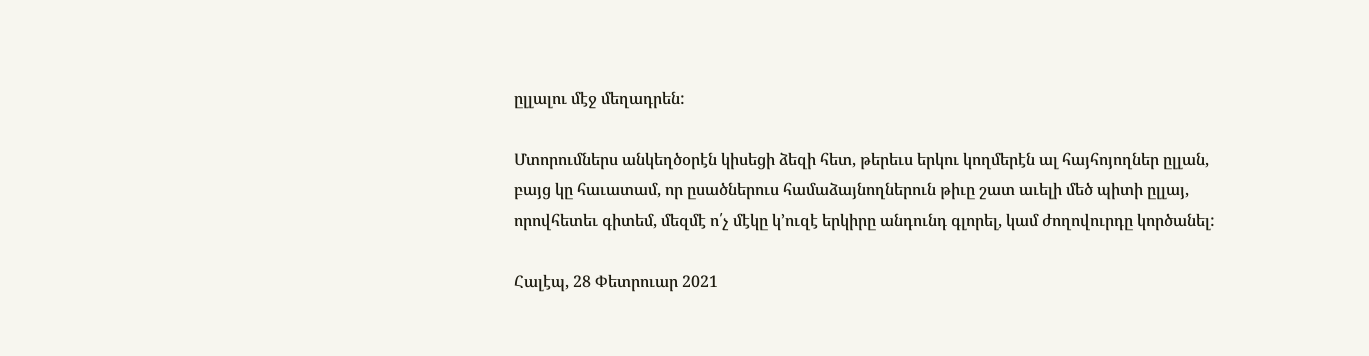ըլլալու մէջ մեղադրեն:

Մտորումներս անկեղծօրէն կիսեցի ձեզի հետ, թերեւս երկու կողմերէն ալ հայհոյողներ ըլլան, բայց կը հաւատամ, որ ըսածներուս համաձայնողներուն թիւը շատ աւելի մեծ պիտի ըլլայ, որովհետեւ գիտեմ, մեզմէ ո՛չ մէկը կ’ուզէ երկիրը անդունդ գլորել, կամ ժողովուրդը կործանել:

Հալէպ, 28 Փետրուար 2021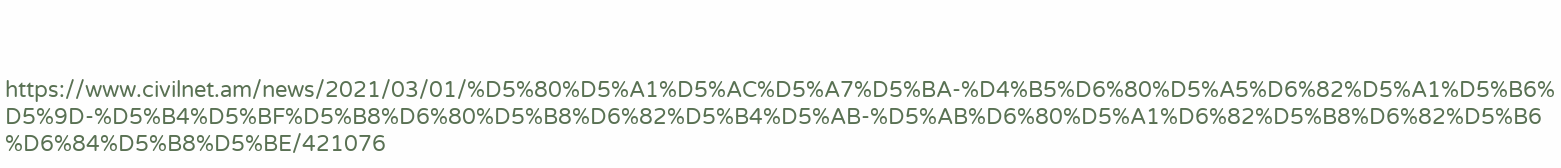https://www.civilnet.am/news/2021/03/01/%D5%80%D5%A1%D5%AC%D5%A7%D5%BA-%D4%B5%D6%80%D5%A5%D6%82%D5%A1%D5%B6%D5%9D-%D5%B4%D5%BF%D5%B8%D6%80%D5%B8%D6%82%D5%B4%D5%AB-%D5%AB%D6%80%D5%A1%D6%82%D5%B8%D6%82%D5%B6%D6%84%D5%B8%D5%BE/421076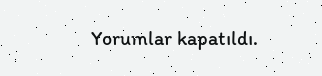Yorumlar kapatıldı.